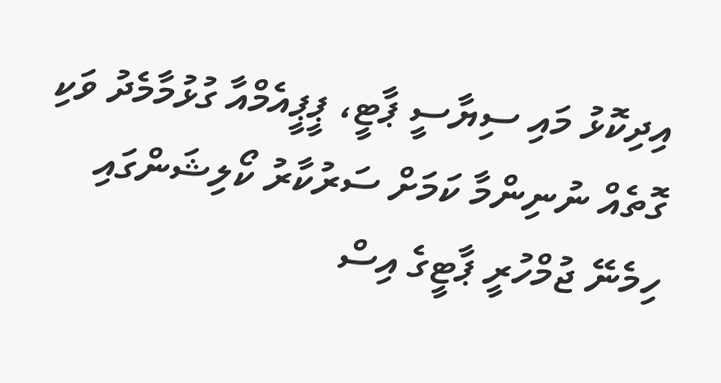އިދިކޮޅު މައި ސިޔާސީ ޕާޓީ، ޕީޕީއެމްއާ ގުޅުމާމެދު ވަކި ގޮތެއް ނުނިންމާ ކަމަށް ސަރުކާރު ކޯލިޝަންގައި ހިމެނޭ ޖުމްހުރީ ޕާޓީގެ އިސް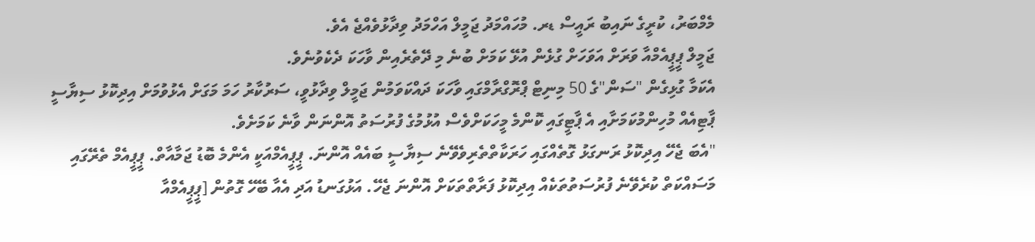މެމްބަރު، ކުރީގެ ނައިބު ރައީސް ޑރ. މުހައްމަދު ޖަމީލް އަހްމަދު ވިދާޅުވެއްޖެ އެވެ.
ޖަމީލް ޕީޕީއެމްއާ ވަރަށް އަވަހަށް ގުޅެން އުޅޭ ކަމަށް ބުނެ މި ދޭތެރެއިން ވާހަކަ ދެކެވުނެވެ.
އެކަމާ ގުޅިގެން "ސަން"ގެ 50 މިނިޓް ޕްރޮގްރާމްގައި ވާހަކަ ދައްކަވަމުން ޖަމީލް ވިދާޅުވީ، ސަރުކާރު ހަމަ މަގަށް އެޅުވުމަށް އިދިކޮޅު ސިޔާސީ ޕާޓިއެއް މުހިންމުކަމަށާއި އެ ޕާޓީގައި ކޮންމެ މީހަކަށްވެސް އުޅުމުގެ ފުރުސަތު އޮންނަން ވާނެ ކަމަށެވެ.
"އެބަ ޖެހޭ އިދިކޮޅު ރަނގަޅު ގޮތެއްގައި ހަރަކާތްތެރިވެވޭނެ ސިޔާސީ ބައެއް އޮންނަ. ޕީޕީއެމްއަކީ އެންމެ ބޮޑު ޖަމާއާތް. ޕީޕީއެމް ތެރޭގައި މަސައްކަތް ކުރެވޭނެ ފުރުސަތުތަކެއް އިދިކޮޅު ފަރާތްތަކަށް އޮންނަ ޖެހޭ. އަޅުގަނޑު އަދި އެއާ ބޭހޭ ގޮތުން [ޕީޕީއެމްއާ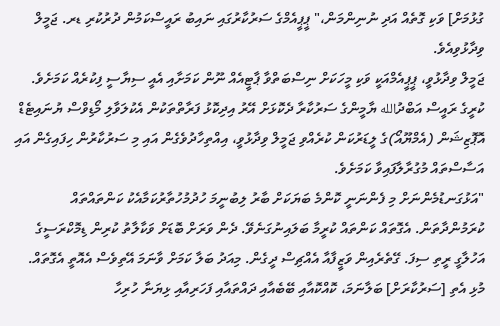ގުޅުމަށް] ވަކި ގޮތެއް އަދި ނުނިންމަން،" ޕީޕީއެމްގެ ސަރުކާރުގައި ނައިބު ރައީސްކަމުން ދުރުކުރި ޑރ. ޖަމީލް ވިދާޅުވިއެވެ.
ޖަމީލް ވިދާޅުވީ، ޕީޕީއެމްއަކީ ވަކި މީހަކަށް ނިސްބަތްވާ ޕާޓީއެއް ނޫން ކަމަށާއި އެއީ ސިޔާސީ ފިކުރެއް ކަމަށެވެ.
ކުރީގެ ރައީސް އަބްދުالله ޔާމީންގެ ސަރުކާރާ ދެކޮޅަށް އޭރު އިދިކޮޅު ފަރާތްތަކުން އެކުލަވާލި މޯޑިވްސް ޔުނައިޓެޑް އޮޕޮޒިޝަން (އެމްޔޫއޯ)ގެ ލީޑަރުކަން ކުރެއްވި ޖަމީލް ވިދާޅުވީ، އިއްތިހާދުވެގެން އައި މި ސަރުކާރުން ހިފައިގެން އައި އަސާސްތައް މުގުރާލާފައިވާ ކަމަށެވެ.
"އަޅުގަނޑުމެންނަށް މި ފެންނަނީ ކޮންމެ ބަޔަކަށް ބާރު ލިބުނީމަ ހުދުމުހުތާރުކަމާއެކު ކަންތައްތައް ކުރަމުންދާތަން. އެގޮތައް ކަންތައް ކުރީމާ ބަލައިނުގަނެވޭ. ދެން ވަރަށް ބޮޑަށް ވަކާލާތު ކުރިން ޑިމޮކްރަސީގެ އަހުލާގީ ރީތި ސިފަ. ގޭތެރެއިން ވަޒީފާއާ އެއްޗިސް ދީގެން. މިއަދު ބަލާ ކަމަށް ވާނަމަ އޭތިވެސް އެއޮތީ އެގޮތައް. މުޅި އެތި [ސަރުކާރަށް] ބަލާނަމަ، ކޮއްކޮއާއި ބޭބެއާއި ދައްތައާއި ފަހަރިއާއި ޅިޔަނާ ހުރިހާ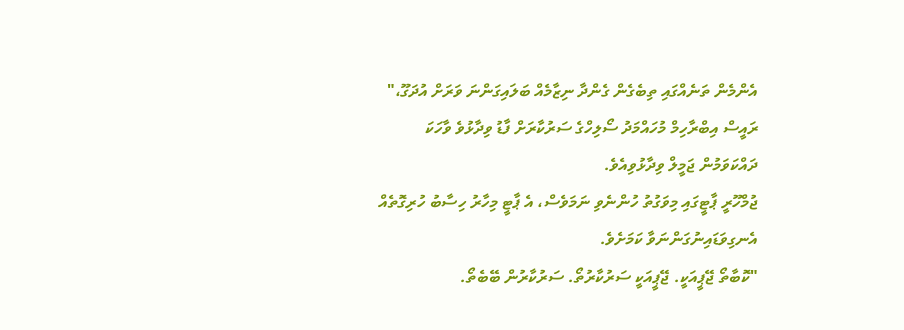އެންމެން ތަނެއްގައި ތިބެގެން ގެންދާ ނިޒާމެއް ބަލައިގަންނަ ވަރަށް އުދަގޫ،" ރައީސް އިބްރާހިމް މުހައްމަދު ސޯލިހްގެ ސަރުކާރަށް ފާޑު ވިދާޅުވެ ވާހަކަ ދައްކަވަމުން ޖަމީލް ވިދާޅުވިއެވެ.
ޖުމްހޫރީ ޕާޓީގައި މިވަގުތު ހުންނެވި ނަމަވެސް، އެ ޕާޓީ މިހާރު ހިސާބު ހުރިގޮތެއް އެނގިވަޑައިނުގަންނަވާ ކަމަށެވެ.
"ކޮބާތޯ ޖޭޕީއަކީ. ޖޭޕީއަކީ ސަރުކާރުތޯ. ސަރުކާރުން ބޭބެތޯ.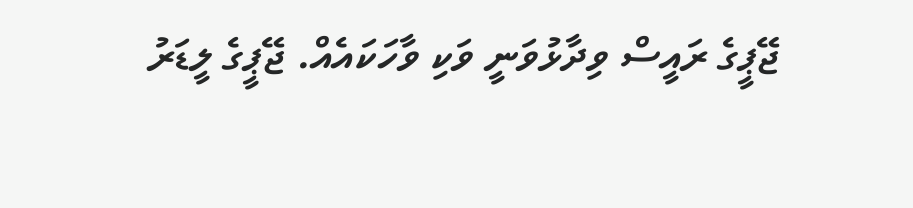ޖޭޕީގެ ރައީސް ވިދާޅުވަނީ ވަކި ވާހަކައެއް. ޖޭޕީގެ ލީޑަރު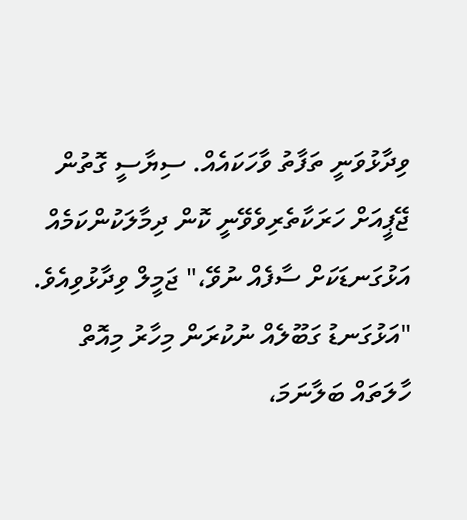ވިދާޅުވަނީ ތަފާތު ވާހަކައެއް. ސިޔާސީ ގޮތުން ޖޭޕީއަށް ހަރަކާތެރިވެވޭނީ ކޮން ދިމާލަކުންކަމެއް އަޅުގަނޑަކަށް ސާފެއް ނުވޭ،" ޖަމީލް ވިދާޅުވިއެވެ.
"އަޅުގަނޑު ގަބޫލެއް ނުކުރަން މިހާރު މިއޮތް ހާލަތައް ބަލާނަމަ،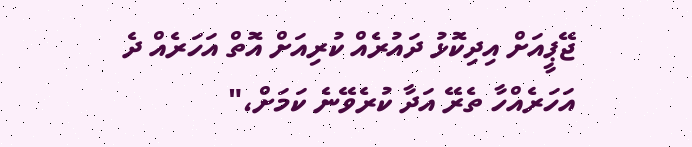ޖޭޕީއަށް އިދިކޮޅު ދައުރެއް ކުރިއަށް އޮތް އަހަރެއް ދެ އަހަރެއްހާ ތެރޭ އަދާ ކުރެވޭނެ ކަމަށް،"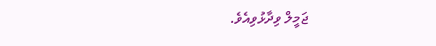ޖަމީލް ވިދާޅުވިއެވެ.